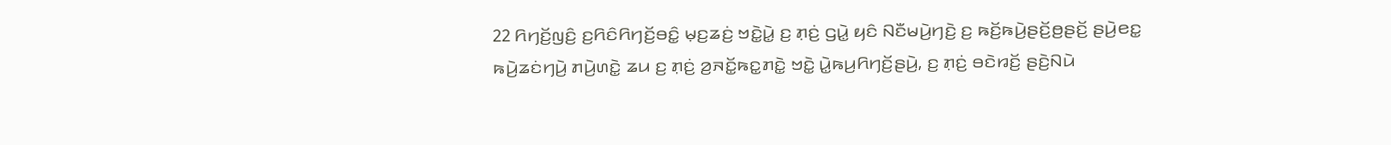22 ꤖꤚꤢꤩ꤬ꤜꤢꤨ꤬ ꤢ꤬ꤖꤢꤨꤖꤚꤢꤩ꤬ꤋꤢꤨ꤭ ꤗ꤫ꤢ꤬ꤘꤢꤦ꤬ ꤠꤢꤧ꤭ꤣꤧ꤭ ꤢ꤬ ꤊ꤫ꤢꤦ꤬ ꤞꤣꤧ꤭ ꤟꤢꤨ ꤡꤢꤪꤗꤣꤧ꤬ꤚꤢꤧ꤬ ꤢ꤬ ꤒꤢꤩ꤬ꤒꤣꤧ꤬ꤔꤢꤩ꤬ꤥ꤬ꤔꤢꤩ꤬ ꤔꤣꤧ꤬ꤕꤢ꤭ ꤒꤣꤧ꤬ꤘꤢꤦꤚꤣꤧ꤬ ꤊꤣꤧ꤬ꤛꤢꤧ꤭ ꤘꤣ ꤢ꤬ ꤊ꤫ꤢꤦ꤬ ꤤ꤬ꤏꤢꤩ꤭ꤒꤢ꤭ꤊꤢꤧ꤭ ꤠꤢꤧ꤭ ꤣꤧ꤭ꤒꤣ꤬ꤖꤚꤢꤩ꤬ꤔꤣꤧ꤬, ꤢ꤬ ꤊ꤫ꤢꤦ꤬ ꤋꤢꤧꤙꤢꤩ꤬ ꤔꤢꤧ꤬ꤡꤣꤧ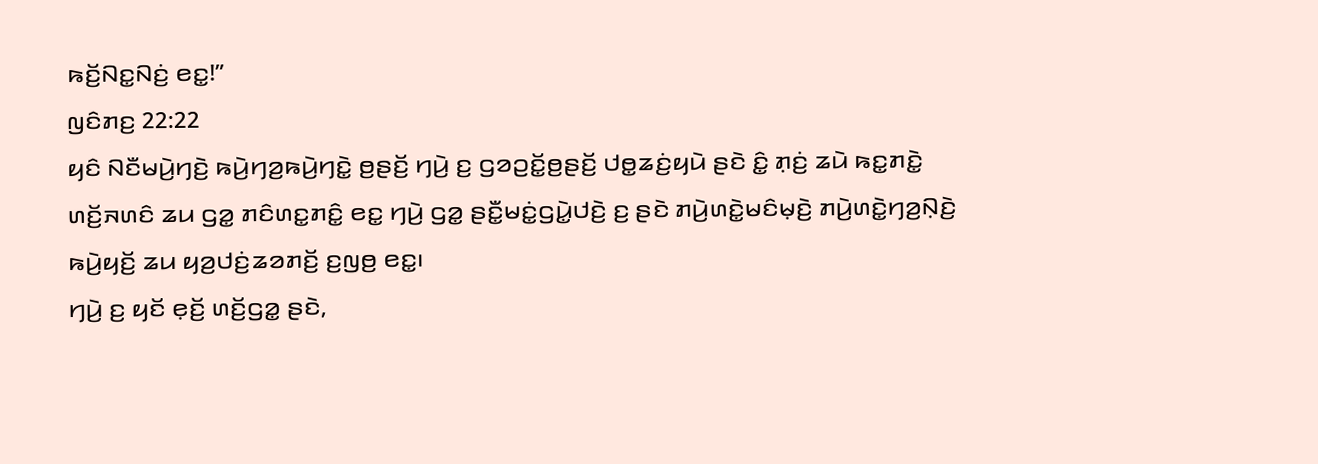ꤒꤢꤩ꤬ꤡꤢ꤭ꤡꤢꤦ꤬ ꤕꤢ꤭!”
ꤜꤢꤨꤊꤢ꤬ 22:22
ꤟꤢꤨ ꤡꤢꤪꤗꤣꤧ꤬ꤚꤢꤧ꤬ ꤒꤣꤧ꤬ꤚꤤ꤬ꤒꤣꤧ꤬ꤚꤢꤧ꤭ ꤥ꤬ꤔꤢꤩ꤬ ꤚꤣꤧ꤬ ꤢ꤬ ꤞꤤꤑꤢꤩ꤭ꤥ꤬ꤔꤢꤩ꤬ ꤓꤥ꤭ꤘꤢꤦ꤬ꤟꤣꤧ ꤔꤢꤧ ꤢꤨ꤭ ꤊ꤫ꤢꤦ꤬ ꤘꤣꤧ ꤒꤢ꤭ꤊꤢꤧ꤭ ꤛꤢꤩ꤬ꤏꤛꤢꤨ ꤘꤣ ꤞꤤ꤭ ꤊꤢꤨꤛꤢ꤭ꤊꤢꤨ꤭ ꤕꤢ꤭ ꤚꤣꤧ꤬ ꤞꤤ꤭ ꤔꤢꤪ꤭ꤗꤢꤦ꤭ꤞꤣꤧ꤭ꤓꤢꤧ꤬ ꤢ꤬ ꤔꤢꤧ ꤊꤣꤧ꤬ꤛꤢꤧ꤭ꤗꤢꤨꤗ꤫ꤢꤧ꤬ ꤊꤣꤧ꤬ꤛꤢꤧ꤭ꤚꤤ꤬ꤡ꤫ꤢꤧ꤬ ꤒꤣꤧ꤬ꤟꤢꤩ꤬ ꤘꤣ ꤟꤤ꤬ꤓꤢꤦ꤬ꤘꤤꤊꤢꤩ꤬ ꤢ꤬ꤜꤥ꤬ ꤕꤢ꤭꤯
ꤚꤣꤧ꤬ ꤢ꤬ ꤟꤢꤩ ꤕ꤫ꤢꤩ꤬ ꤛꤢꤩ꤬ꤞꤤ꤭ ꤔꤢꤧ,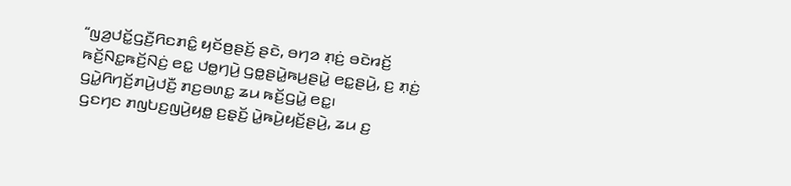“ꤜꤤ꤬ꤓꤢꤩ꤭ꤞꤢꤪ꤬ꤖꤢꤊꤢꤨ꤭ ꤟꤢꤩꤥ꤬ꤔꤢꤩ꤬ ꤔꤢꤧ, ꤋꤚꤤ ꤊ꤫ꤢꤦ꤬ ꤋꤢꤧꤙꤢꤩ꤬ ꤒꤢꤩ꤬ꤡꤢ꤭ꤒꤢꤩ꤬ꤡꤢꤦ꤬ ꤕꤢ꤭ ꤓꤥ꤭ꤚꤣꤧ꤬ ꤞꤥ꤭ꤔꤣꤧ꤭ꤒꤣ꤬ꤔꤣꤧ꤭ ꤕꤢ꤭ꤔꤣꤧ꤬, ꤢ꤬ ꤊ꤫ꤢꤦ꤬ ꤞꤣꤧ꤭ꤖꤚꤢꤩ꤬ꤊꤣꤧ꤬ꤓꤢꤪ꤬ ꤊꤢ꤬ꤋꤛꤢ꤭ ꤘꤣ ꤒꤢꤩ꤬ꤞꤣꤧ꤭ ꤕꤢ꤭꤯
ꤞꤢꤚꤢ ꤊꤜꤝꤢ꤬ꤜꤣꤧ꤬ꤟꤥ꤭ ꤢ꤬ꤔ꤫ꤢꤩ꤬ ꤣꤧ꤭ꤒꤣꤧ꤬ꤟꤢꤩ꤬ꤔꤣꤧ꤬, ꤘꤣ ꤢ꤬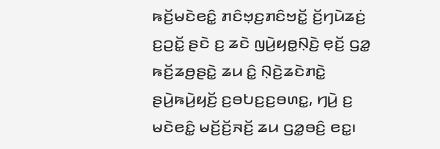ꤒꤢꤩ꤬ꤗꤢꤧꤕꤢꤨ꤭ ꤊꤢꤨꤠ꤫ꤢ꤬ꤊꤢꤨꤠꤢꤩ꤭ ꤢꤩ꤬ꤚꤣꤧꤘꤢꤦ꤬ ꤢ꤬ꤑꤢꤩ꤭ ꤔꤢꤧ ꤢ꤬ ꤘꤢꤧ ꤜꤣꤧ꤬ꤟꤥ꤭ꤡ꤫ꤢꤧ꤬ ꤕ꤫ꤢꤩ꤬ ꤞꤤ꤭ ꤒꤢꤩ꤬ꤘꤥ꤬ꤔꤢꤧ꤭ ꤘꤣ ꤢꤨ꤭ ꤡ꤫ꤢꤧ꤬ꤘꤢꤧꤊꤢꤧ꤭ ꤔꤣꤧ꤬ꤒꤣꤧ꤬ꤟꤢꤩ꤬ ꤢ꤬ꤋꤝꤢ꤬ꤢ꤬ꤋꤛꤢ꤭, ꤚꤣꤧ꤬ ꤢ꤬ ꤗꤢꤧꤕꤢꤨ꤭ ꤗꤢꤩ꤬ꤢꤩ꤬ꤏꤢꤩ꤬ ꤘꤣ ꤞꤤ꤭ꤋꤢꤨ꤬ ꤕꤢ꤭꤯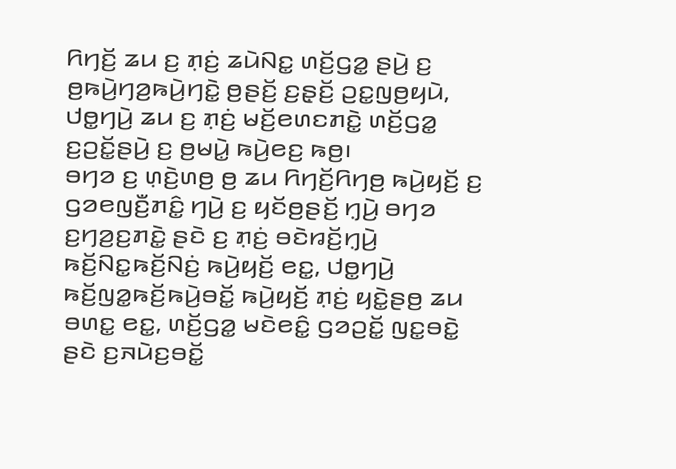ꤖꤚꤢꤩ꤬ ꤘꤣ ꤢ꤬ ꤊ꤫ꤢꤦ꤬ ꤘꤣꤧꤡꤢ꤭ ꤛꤢꤩ꤬ꤞꤤ꤭ ꤔꤣꤧ꤬ ꤢ꤬ ꤥ꤬ꤒꤣꤧ꤬ꤚꤤ꤬ꤒꤣꤧ꤬ꤚꤢꤧ꤭ ꤥ꤬ꤔꤢꤩ꤬ ꤢ꤬ꤔ꤫ꤢꤩ꤬ ꤑꤢ꤭ꤜꤥ꤬ꤟꤣꤧ, ꤓꤥ꤭ꤚꤣꤧ꤬ ꤘꤣ ꤢ꤬ ꤊ꤫ꤢꤦ꤬ ꤗꤢꤩ꤬ꤕꤛꤢꤊꤢꤧ꤭ ꤛꤢꤩ꤬ꤞꤤ꤭ ꤢ꤬ꤑꤢꤩ꤭ꤔꤣꤧ꤬ ꤢ꤬ ꤥ꤬ꤗꤣꤧ꤭ ꤒꤣꤧ꤬ꤕꤢ꤬ ꤒꤥ꤬꤯
ꤋꤚꤤ ꤢ꤬ ꤛ꤫ꤢꤧ꤬ꤛꤥ꤬ ꤥ꤬ ꤘꤣ ꤖꤚꤢꤩ꤬ꤖꤚꤥ꤬ ꤒꤣꤧ꤬ꤟꤢꤩ꤬ ꤢ꤬ ꤞꤤꤕꤜꤢꤪ꤬ꤊꤢꤨ꤭ ꤚꤣꤧ꤬ ꤢ꤬ ꤟꤢꤩꤥ꤬ꤔꤢꤩ꤬ ꤚ꤫ꤣꤧ꤬ ꤋꤚꤤ ꤢ꤬ꤚꤤ꤬ꤢ꤬ꤊꤢꤧ꤭ ꤔꤢꤧ ꤢ꤬ ꤊ꤫ꤢꤦ꤬ ꤋꤢꤧꤙꤢꤩ꤬ꤚ꤫ꤣꤧ꤬ ꤒꤢꤩ꤬ꤡꤢ꤭ꤒꤢꤩ꤬ꤡꤢꤦ꤬ ꤒꤣꤧ꤬ꤟꤢꤩ꤬ ꤕꤢ꤭, ꤓꤥ꤭ꤚꤣꤧ꤬ ꤒꤢꤩ꤬ꤜꤤ꤭ꤒꤢꤩ꤬ꤒꤣꤧ꤬ꤋꤢꤩ꤭ ꤒꤣꤧ꤬ꤟꤢꤩ꤬ ꤊ꤫ꤢꤦ꤬ ꤟꤢꤧ꤭ꤔꤥ꤬ ꤘꤣ ꤋꤛꤢ꤭ ꤕꤢ꤭, ꤛꤢꤩ꤬ꤞꤤ꤭ ꤗꤢꤧꤕꤢꤨ꤭ ꤞꤤꤑꤢꤩ꤭ ꤜꤢ꤭ꤋꤢꤧ꤭ ꤔꤢꤧ ꤢ꤬ꤏꤣꤧꤢ꤬ꤋꤢꤩ꤭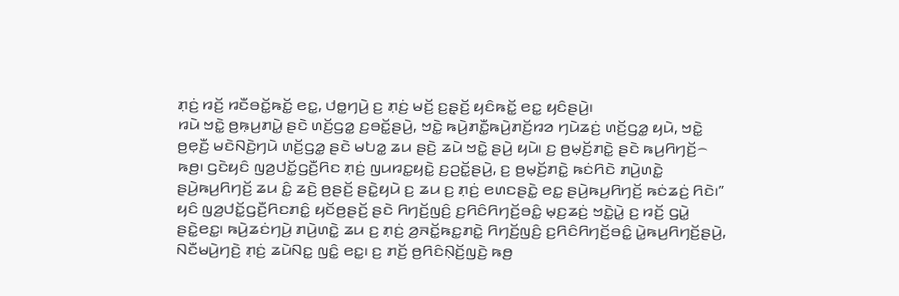ꤊ꤫ꤢꤦ꤬ ꤙꤢꤩ꤬ ꤙꤢꤪꤋꤢꤩ꤭ꤒꤢꤩ꤭ ꤕꤢ꤭, ꤓꤥ꤭ꤚꤣꤧ꤬ ꤢ꤬ ꤊ꤫ꤢꤦ꤬ ꤗꤢꤩ꤬ ꤢ꤬ꤔ꤫ꤢꤩ꤬ ꤟꤢꤨꤒꤢꤩ꤭ ꤕꤢ꤭ ꤟꤢꤨꤔꤣꤧ꤬꤯
ꤙꤣꤧ ꤠꤢꤧ꤭ ꤥ꤬ꤒ꤫ꤣ꤬ꤊꤣꤧ꤭ ꤔꤢꤧ ꤛꤢꤩ꤬ꤞꤤ꤭ ꤢ꤬ꤋꤢꤩ꤭ꤔꤣꤧ꤬, ꤠꤢꤧ꤭ ꤒꤣꤧ꤬ꤊꤢꤪ꤭ꤒꤣꤧ꤬ꤊꤢꤩ꤬ꤙꤤ ꤚꤣꤧꤘꤢꤦ꤬ ꤛꤢꤩ꤬ꤞꤤ꤭ ꤟꤣꤧ, ꤠꤢꤧ꤭ ꤥ꤬ꤕ꤫ꤢꤪ꤬ ꤗꤢꤧꤡꤢꤧ꤬ꤚꤣꤧ ꤛꤢꤩ꤬ꤞꤤ꤭ ꤔꤢꤧ ꤗꤝꤤ꤭ ꤘꤣ ꤔꤢꤧ꤬ ꤘꤣꤧ ꤠꤢꤧ꤭ ꤔꤣꤧ꤬ ꤟꤣꤧ꤯ ꤢ꤬ ꤥ꤬ꤗ꤫ꤢꤩ꤬ꤊꤢꤧ꤭ ꤔꤢꤧ ꤒꤣ꤬ꤖꤚꤢꤩ꤬꤮ ꤒꤥ꤬꤯ ꤞꤢꤧꤟꤢꤨ ꤜꤤ꤬ꤓꤢꤩ꤭ꤞꤢꤪ꤬ꤖꤢ ꤊ꤫ꤢꤦ꤬ ꤜꤣꤙꤢ꤭ꤟꤢꤧ꤭ ꤢ꤬ꤑꤢꤩ꤭ꤔꤣꤧ꤬, ꤢ꤬ ꤥ꤬ꤗ꤫ꤢꤩ꤬ꤊꤢꤧ꤭ ꤒꤢꤦꤖꤢꤧ ꤊꤣꤧ꤬ꤛꤢꤧ꤭ ꤔꤣꤧ꤬ꤒꤣ꤬ꤖꤚꤢꤩ꤬ ꤘꤣ ꤢꤨ꤭ ꤘꤢꤧ꤬ ꤥ꤬ꤔꤢꤩ꤬ ꤔꤢꤧ꤭ꤟꤣꤧ ꤢ꤬ ꤘꤣ ꤢ꤬ ꤊ꤫ꤢꤦ꤬ ꤕꤛꤢꤔꤢꤧ꤭ ꤕꤢ꤭ ꤔꤣꤧ꤬ꤒꤣ꤬ꤖꤚꤢꤩ꤬ ꤒꤢꤦꤘꤢꤦ꤬ ꤖꤢꤧ꤯”
ꤟꤢꤨ ꤜꤤ꤬ꤓꤢꤩ꤭ꤞꤢꤪ꤬ꤖꤢꤊꤢꤨ꤭ ꤟꤢꤩꤥ꤬ꤔꤢꤩ꤬ ꤔꤢꤧ ꤖꤚꤢꤩ꤬ꤜꤢꤨ꤬ ꤢ꤬ꤖꤢꤨꤖꤚꤢꤩ꤬ꤋꤢꤨ꤭ ꤗ꤫ꤢ꤬ꤘꤢꤦ꤬ ꤠꤢꤧ꤭ꤣꤧ꤭ ꤢ꤬ ꤙꤢꤩ꤬ ꤞꤣꤧ꤭ ꤔꤢꤧ꤭ꤕꤢ꤭꤯ ꤒꤣꤧ꤬ꤘꤢꤦꤚꤣꤧ꤬ ꤊꤣꤧ꤬ꤛꤢꤧ꤭ ꤘꤣ ꤢ꤬ ꤊ꤫ꤢꤦ꤬ ꤤ꤬ꤏꤢꤩ꤭ꤒꤢ꤭ꤊꤢꤧ꤭ ꤖꤚꤢꤩ꤬ꤜꤢꤨ꤬ ꤢ꤬ꤖꤢꤨꤖꤚꤢꤩ꤬ꤋꤢꤨ꤭ ꤣꤧ꤭ꤒꤣ꤬ꤖꤚꤢꤩ꤬ꤔꤣꤧ꤬, ꤡꤢꤪꤗꤣꤧ꤬ꤚꤢꤧ꤬ ꤊ꤫ꤢꤦ꤬ ꤘꤣꤧꤡꤢ꤭ ꤜꤢꤨ꤭ ꤕꤢ꤭꤯ ꤢ꤬ ꤊꤢꤩ꤬ ꤥ꤬ꤖꤢꤨꤡ꤫ꤢꤩ꤬ꤜꤢꤧ꤬ ꤒꤥ꤬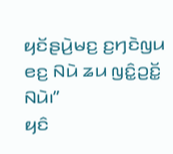ꤟꤢꤩꤔꤣꤧ꤬ꤗꤢ꤬ ꤢ꤬ꤚꤢꤧꤜꤣ ꤕꤢ꤬ ꤡꤣꤧ ꤘꤣ ꤜꤢꤨ꤭ꤑꤢꤩ꤭ ꤡꤣꤧ꤯”
ꤟꤢꤨ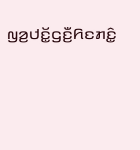ꤜꤤ꤬ꤓꤢꤩ꤭ꤞꤢꤪ꤬ꤖꤢꤊꤢꤨ꤭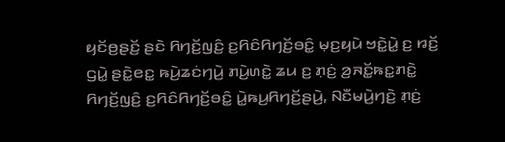ꤟꤢꤩꤥ꤬ꤔꤢꤩ꤬ ꤔꤢꤧ ꤖꤚꤢꤩ꤬ꤜꤢꤨ꤬ ꤢ꤬ꤖꤢꤨꤖꤚꤢꤩ꤬ꤋꤢꤨ꤭ ꤗ꤫ꤢ꤬ꤟꤣꤧ ꤠꤢꤧ꤭ꤣꤧ꤭ ꤢ꤬ ꤙꤢꤩ꤬ ꤞꤣꤧ꤭ ꤔꤢꤧ꤭ꤕꤢ꤭ ꤒꤣꤧ꤬ꤘꤢꤦꤚꤣꤧ꤬ ꤊꤣꤧ꤬ꤛꤢꤧ꤭ ꤘꤣ ꤢ꤬ ꤊ꤫ꤢꤦ꤬ ꤤ꤬ꤏꤢꤩ꤭ꤒꤢ꤭ꤊꤢꤧ꤭ ꤖꤚꤢꤩ꤬ꤜꤢꤨ꤬ ꤢ꤬ꤖꤢꤨꤖꤚꤢꤩ꤬ꤋꤢꤨ꤭ ꤣꤧ꤭ꤒꤣ꤬ꤖꤚꤢꤩ꤬ꤔꤣꤧ꤬, ꤡꤢꤪꤗꤣꤧ꤬ꤚꤢꤧ꤬ ꤊ꤫ꤢꤦ꤬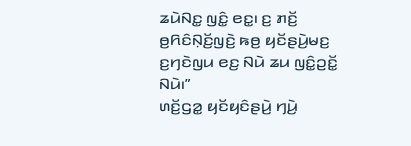ꤘꤣꤧꤡꤢ꤭ ꤜꤢꤨ꤭ ꤕꤢ꤭꤯ ꤢ꤬ ꤊꤢꤩ꤬ ꤥ꤬ꤖꤢꤨꤡ꤫ꤢꤩ꤬ꤜꤢꤧ꤬ ꤒꤥ꤬ ꤟꤢꤩꤔꤣꤧ꤬ꤗꤢ꤬ ꤢ꤬ꤚꤢꤧꤜꤣ ꤕꤢ꤬ ꤡꤣꤧ ꤘꤣ ꤜꤢꤨ꤭ꤑꤢꤩ꤭ ꤡꤣꤧ꤯”
ꤛꤢꤩ꤬ꤞꤤ꤭ ꤟꤢꤩꤟꤢꤨꤔꤣꤧ꤬ ꤚꤣꤧ꤬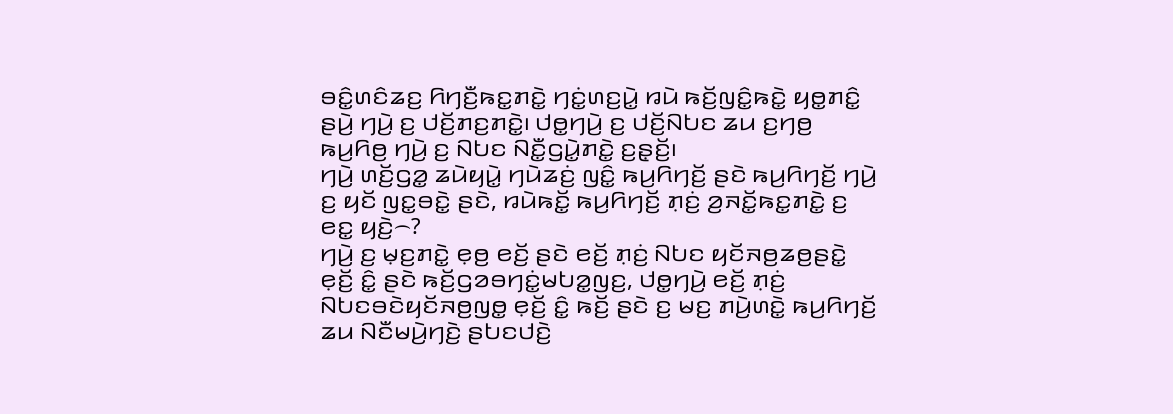ꤋꤢꤨ꤭ꤛꤢꤨꤘꤢ꤬ ꤖꤚꤢꤪ꤬ꤒꤢ꤭ꤊꤢꤧ꤭ ꤚꤢꤦ꤭ꤛꤢ꤬ꤣꤧ꤭ ꤙꤣꤧ ꤒꤢꤩ꤬ꤜꤢꤨ꤭ꤒꤢꤧ꤭ ꤟꤥ꤭ꤊꤢꤨ꤭ ꤔꤣꤧ꤬ ꤚꤣꤧ꤬ ꤢ꤬ ꤓꤢꤩ꤬ꤊꤢ꤬ꤊꤢꤧ꤭꤯ ꤓꤥ꤭ꤚꤣꤧ꤬ ꤢ꤬ ꤓꤢꤩ꤬ꤡꤝꤢ ꤘꤣ ꤢ꤬ꤚꤥ꤬ ꤒꤣ꤬ꤖꤥ꤬ ꤚꤣꤧ꤬ ꤢ꤬ ꤡꤝꤢ ꤡꤢꤪ꤭ꤞꤣꤧ꤭ꤊꤢꤧ꤭ ꤢ꤬ꤔ꤫ꤢꤩ꤬꤯
ꤚꤣꤧ꤬ ꤛꤢꤩ꤬ꤞꤤ꤭ ꤘꤣꤧꤟꤣꤧ꤭ ꤚꤣꤧꤘꤢꤦ꤬ ꤜꤢꤨ꤭ ꤒꤣ꤬ꤖꤚꤢꤩ꤬ ꤔꤢꤧ ꤒꤣ꤬ꤖꤚꤢꤩ꤬ ꤚꤣꤧ꤬ ꤢ꤬ ꤟꤢꤩ ꤜꤢ꤭ꤋꤢꤧ꤭ ꤔꤢꤧ, ꤙꤣꤧꤒꤢꤩ꤭ ꤒꤣ꤬ꤖꤚꤢꤩ꤬ ꤊ꤫ꤢꤦ꤬ ꤤ꤬ꤏꤢꤩ꤭ꤒꤢ꤭ꤊꤢꤧ꤭ ꤢ꤬ ꤕꤢ꤭ ꤟꤢꤧ꤬꤮?
ꤚꤣꤧ꤬ ꤢ꤬ ꤗ꤫ꤢ꤬ꤊꤢꤧ꤭ ꤕ꤫ꤥ꤬ ꤕꤢꤩ꤬ ꤔꤢꤧ ꤕꤢꤩ꤬ ꤊ꤫ꤢꤦ꤬ ꤡꤝꤢ ꤟꤢꤩꤏꤥ꤬ꤘꤥ꤬ꤔꤢꤧ꤭ ꤕ꤫ꤢꤩ꤬ ꤢꤨ꤭ ꤔꤢꤧ ꤒꤢꤩ꤬ꤞꤤꤋꤚꤢꤦ꤭ꤗꤝꤤ꤭ꤜꤢ꤬, ꤓꤥ꤭ꤚꤣꤧ꤬ ꤕꤢꤩ꤬ ꤊ꤫ꤢꤦ꤬ ꤡꤝꤢꤋꤢꤧꤟꤢꤩꤏꤥ꤬ꤜꤥ꤭ ꤕ꤫ꤢꤩ꤬ ꤢꤨ꤭ ꤒꤢꤩ꤬ ꤔꤢꤧ ꤢ꤬ ꤗꤢ꤬ ꤊꤣꤧ꤬ꤛꤢꤧ꤭ ꤒꤣ꤬ꤖꤚꤢꤩ꤬ ꤘꤣ ꤡꤢꤪꤗꤣꤧ꤬ꤚꤢꤧ꤬ ꤔꤝꤢꤓꤢꤧ꤬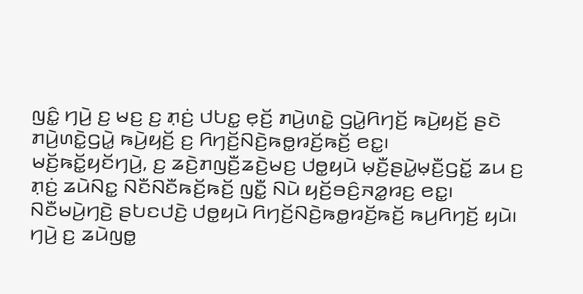ꤜꤢꤨ꤭ ꤚꤣꤧ꤬ ꤢ꤬ ꤗꤢ꤬ ꤢ꤬ ꤊ꤫ꤢꤦ꤬ ꤓꤝꤢ꤭ ꤕ꤫ꤢꤩ꤬ ꤊꤣꤧ꤬ꤛꤢꤧ꤭ ꤞꤣꤧ꤭ꤖꤚꤢꤩ꤬ ꤒꤣꤧ꤬ꤟꤢꤩ꤬ ꤔꤢꤧ ꤊꤣꤧ꤬ꤛꤢꤧ꤭ꤞꤣꤧ꤭ ꤒꤣꤧ꤬ꤟꤢꤩ꤬ ꤢ꤬ ꤖꤚꤢꤩ꤬ꤡꤢꤧ꤬ꤒꤥ꤭ꤙꤢꤩ꤬ꤒꤢꤩ꤬ ꤕꤢ꤭꤯
ꤗꤢꤩ꤬ꤒꤢꤩ꤭ꤟꤢꤩꤚꤣꤧ꤬, ꤢ꤬ ꤘꤢꤧ꤬ꤊꤜꤢꤪ꤬ꤘꤢꤧ꤬ꤗꤢ꤬ ꤓꤥ꤭ꤟꤣꤧ ꤗ꤫ꤢꤪ꤬ꤔꤣꤧ꤭ꤗ꤫ꤢꤪ꤬ꤞꤢꤩ꤭ ꤘꤣ ꤢ꤬ ꤊ꤫ꤢꤦ꤬ ꤘꤣꤧꤡꤢ꤭ ꤡꤢꤪꤡꤢꤪꤒꤢꤩ꤬ꤒꤢꤩ꤬ ꤜꤢꤪ꤭ ꤡꤣꤧ ꤟꤢꤩ꤬ꤋꤢꤨ꤬ꤏꤤ꤭ꤙꤢ꤬ ꤕꤢ꤭꤯ ꤡꤢꤪꤗꤣꤧ꤬ꤚꤢꤧ꤬ ꤔꤝꤢꤓꤢꤧ꤬ ꤓꤥ꤭ꤟꤣꤧ ꤖꤚꤢꤩ꤬ꤡꤢꤧ꤬ꤒꤥ꤭ꤙꤢꤩ꤬ꤒꤢꤩ꤬ ꤒꤣ꤬ꤖꤚꤢꤩ꤬ ꤟꤣꤧ꤯ ꤚꤣꤧ꤬ ꤢ꤬ ꤘꤣꤧꤜꤥ꤭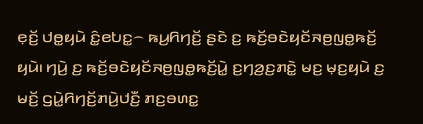ꤕ꤫ꤢꤩ꤬ ꤓꤥ꤭ꤟꤣꤧ ꤢꤨ꤭ꤕꤝꤢ꤭꤮ ꤒꤣ꤬ꤖꤚꤢꤩ꤬ ꤔꤢꤧ ꤢ꤬ ꤒꤢꤩ꤬ꤋꤢꤧꤟꤢꤩꤏꤥ꤬ꤜꤥ꤭ꤒꤢꤩ꤬ ꤟꤣꤧ꤯ ꤚꤣꤧ꤬ ꤢ꤬ ꤒꤢꤩ꤬ꤋꤢꤧꤟꤢꤩꤏꤥ꤬ꤜꤥ꤭ꤒꤢꤩ꤬ꤣꤧ꤭ ꤢ꤬ꤚꤤ꤬ꤢ꤬ꤊꤢꤧ꤭ ꤗꤢ꤬ ꤗ꤫ꤢ꤬ꤟꤣꤧ ꤢ꤬ ꤗꤢꤩ꤬ ꤞꤣꤧ꤭ꤖꤚꤢꤩ꤬ꤊꤣꤧ꤬ꤓꤢꤪ꤬ ꤊꤢ꤬ꤋꤛꤢ꤭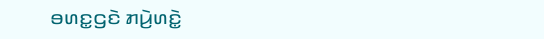ꤋꤛꤢ꤭ꤞꤢꤧ ꤊꤣꤧ꤬ꤛꤢꤧ꤭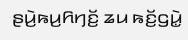ꤔꤣꤧ꤬ꤒꤣ꤬ꤖꤚꤢꤩ꤬ ꤘꤣ ꤒꤢꤩ꤬ꤞꤣꤧ꤭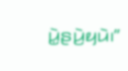ꤣꤧ꤭ꤔꤣꤧ꤬ꤟꤣꤧ꤯”